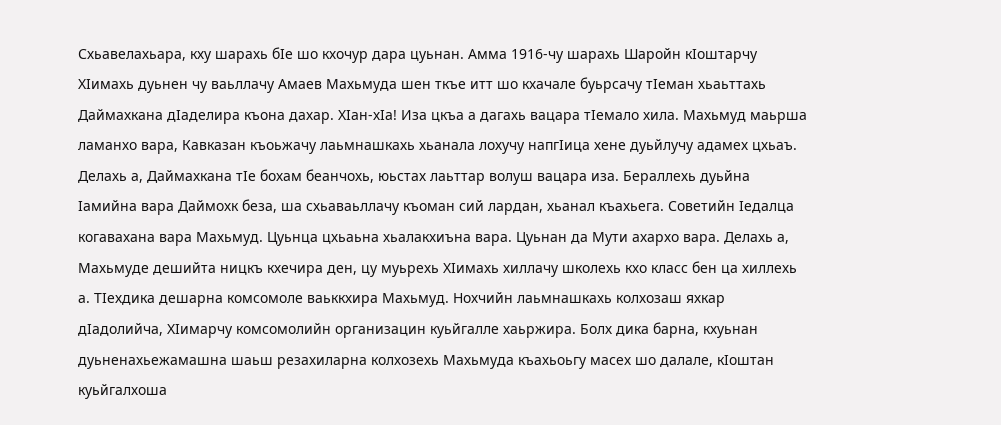Схьавелахьара, кху шарахь бIе шо кхочур дара цуьнан. Амма 1916-чу шарахь Шаройн кIоштарчу ХIимахь дуьнен чу ваьллачу Амаев Махьмуда шен ткъе итт шо кхачале буьрсачу тIеман хьаьттахь Даймахкана дIаделира къона дахар. ХIан-хIа! Иза цкъа а дагахь вацара тIемало хила. Махьмуд маьрша ламанхо вара, Кавказан къоьжачу лаьмнашкахь хьанала лохучу напгIица хене дуьйлучу адамех цхьаъ. Делахь а, Даймахкана тIе бохам беанчохь, юьстах лаьттар волуш вацара иза. Бераллехь дуьйна Iамийна вара Даймохк беза, ша схьаваьллачу къоман сий лардан, хьанал къахьега. Советийн Iедалца когавахана вара Махьмуд. Цуьнца цхьаьна хьалакхиъна вара. Цуьнан да Мути ахархо вара. Делахь а, Махьмуде дешийта ницкъ кхечира ден, цу муьрехь ХIимахь хиллачу школехь кхо класс бен ца хиллехь а. ТIехдика дешарна комсомоле ваьккхира Махьмуд. Нохчийн лаьмнашкахь колхозаш яхкар дIадолийча, ХIимарчу комсомолийн организацин куьйгалле хаьржира. Болх дика барна, кхуьнан дуьненахьежамашна шаьш резахиларна колхозехь Махьмуда къахьоьгу масех шо далале, кIоштан куьйгалхоша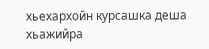хьехархойн курсашка деша хьажийра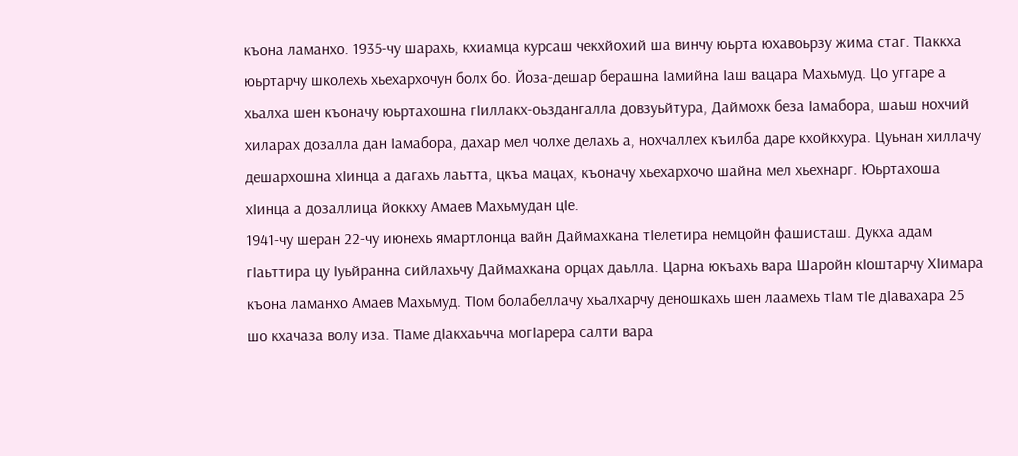къона ламанхо. 1935-чу шарахь, кхиамца курсаш чекхйохий ша винчу юьрта юхавоьрзу жима стаг. ТIаккха юьртарчу школехь хьехархочун болх бо. Йоза-дешар берашна Iамийна Iаш вацара Махьмуд. Цо уггаре а хьалха шен къоначу юьртахошна гIиллакх-оьздангалла довзуьйтура, Даймохк беза Iамабора, шаьш нохчий хиларах дозалла дан Iамабора, дахар мел чолхе делахь а, нохчаллех къилба даре кхойкхура. Цуьнан хиллачу дешархошна хIинца а дагахь лаьтта, цкъа мацах, къоначу хьехархочо шайна мел хьехнарг. Юьртахоша хIинца а дозаллица йоккху Амаев Махьмудан цIе.
1941-чу шеран 22-чу июнехь ямартлонца вайн Даймахкана тIелетира немцойн фашисташ. Дукха адам гIаьттира цу Iуьйранна сийлахьчу Даймахкана орцах даьлла. Царна юкъахь вара Шаройн кIоштарчу ХIимара къона ламанхо Амаев Махьмуд. ТIом болабеллачу хьалхарчу деношкахь шен лаамехь тIам тIе дIавахара 25 шо кхачаза волу иза. ТIаме дIакхаьчча могIарера салти вара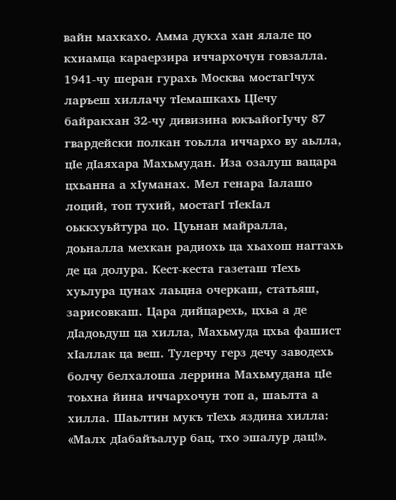вайн махкахо. Амма дукха хан ялале цо кхиамца караерзира иччархочун говзалла. 1941-чу шеран гурахь Москва мостагIчух ларъеш хиллачу тIемашкахь ЦIечу байракхан 32-чу дивизина юкъайогIучу 87 гвардейски полкан тоьлла иччархо ву аьлла, цIе дIаяхара Махьмудан. Иза озалуш вацара цхьанна а хIуманах. Мел генара Iалашо лоций, топ тухий, мостагI тIекIал оьккхуьйтура цо. Цуьнан майралла, доьналла мехкан радиохь ца хьахош наггахь де ца долура. Кест-кеста газеташ тIехь хуьлура цунах лаьцна очеркаш, статьяш, зарисовкаш. Цара дийцарехь, цхьа а де дIадоьдуш ца хилла, Махьмуда цхьа фашист хIаллак ца веш. Тулерчу герз дечу заводехь болчу белхалоша леррина Махьмудана цIе тоьхна йина иччархочун топ а, шаьлта а хилла. Шаьлтин мукъ тIехь яздина хилла: «Малх дIабайъалур бац, тхо эшалур дац!».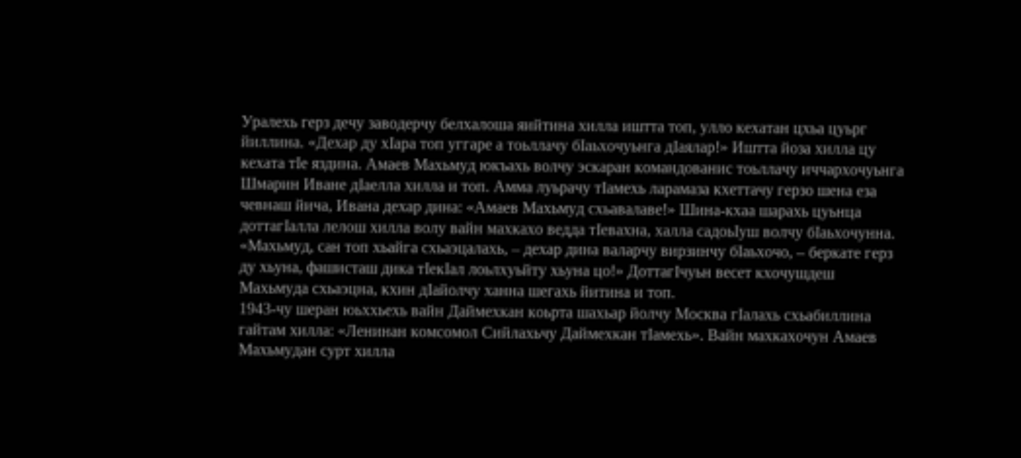Уралехь герз дечу заводерчу белхалоша яийтина хилла иштта топ, улло кехатан цхьа цуьрг йиллина. «Дехар ду хIара топ уггаре а тоьллачу бIаьхочуьнга дIаялар!» Иштта йоза хилла цу кехата тIе яздина. Амаев Махьмуд юкъахь волчу эскаран командованис тоьллачу иччархочуьнга Шмарин Иване дIаелла хилла и топ. Амма луьрачу тIамехь ларамаза кхеттачу герзо шена еза чевнаш йича, Ивана дехар дина: «Амаев Махьмуд схьавалаве!» Шина-кхаа шарахь цуьнца доттагIалла лелош хилла волу вайн махкахо ведда тIевахна, халла садоьIуш волчу бIаьхочунна. «Махьмуд, сан топ хьайга схьаэцалахь, – дехар дина валарчу вирзинчу бIаьхочо, – беркате герз ду хьуна, фашисташ дика тIекIал лоьлхуьйту хьуна цо!» ДоттагIчуьн весет кхочушдеш Махьмуда схьаэцна, кхин дIайолчу ханна шегахь йитина и топ.
1943-чу шеран юьххьехь вайн Даймехкан коьрта шахьар йолчу Москва гIалахь схьабиллина гайтам хилла: «Ленинан комсомол Сийлахьчу Даймехкан тIамехь». Вайн махкахочун Амаев Махьмудан сурт хилла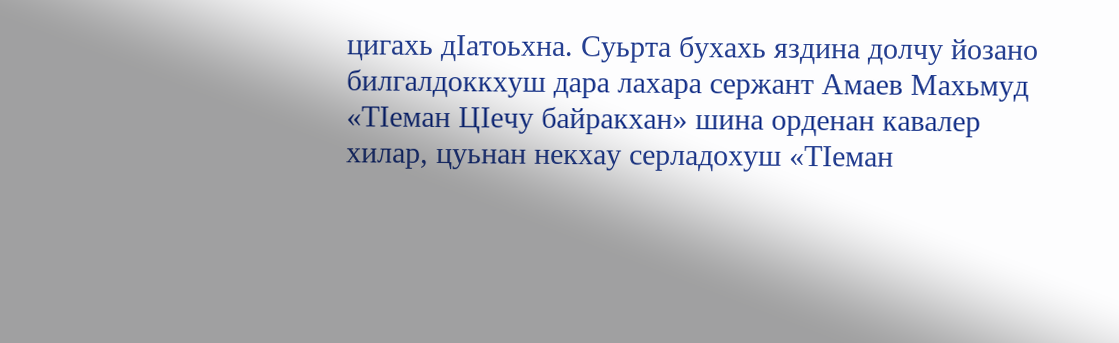цигахь дIатоьхна. Суьрта бухахь яздина долчу йозано билгалдоккхуш дара лахара сержант Амаев Махьмуд «ТIеман ЦIечу байракхан» шина орденан кавалер хилар, цуьнан некхау серладохуш «ТIеман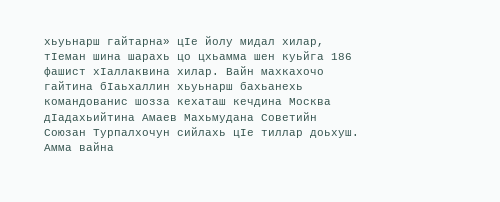хьуьнарш гайтарна» цIе йолу мидал хилар, тIеман шина шарахь цо цхьамма шен куьйга 186 фашист хIаллаквина хилар. Вайн махкахочо гайтина бIаьхаллин хьуьнарш бахьанехь командованис шозза кехаташ кечдина Москва дIадахьийтина Амаев Махьмудана Советийн Союзан Турпалхочун сийлахь цIе тиллар доьхуш. Амма вайна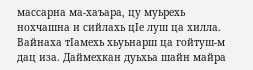массарна ма-хаъара, цу муьрехь нохчашна и сийлахь цIе луш ца хилла. Вайнаха тIамехь хьуьнарш ца гойтуш-м дац иза. Даймехкан дуьхьа шайн майра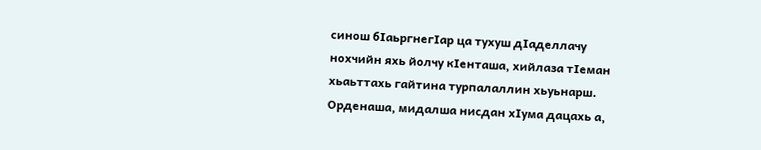синош бIаьргнегIар ца тухуш дIаделлачу нохчийн яхь йолчу кIенташа, хийлаза тIеман хьаьттахь гайтина турпалаллин хьуьнарш. Орденаша, мидалша нисдан хIума дацахь а,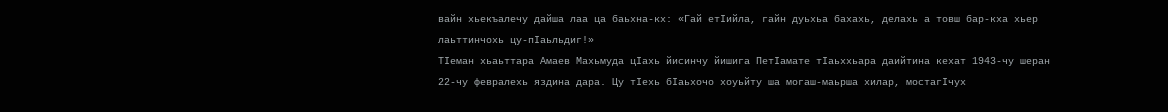вайн хьекъалечу дайша лаа ца баьхна-кх: «Гай етIийла, гайн дуьхьа бахахь, делахь а товш бар-кха хьер лаьттинчохь цу-пIаьльдиг!»
ТIеман хьаьттара Амаев Махьмуда цIахь йисинчу йишига ПетIамате тIаьххьара даийтина кехат 1943-чу шеран 22-чу февралехь яздина дара. Цу тIехь бIаьхочо хоуьйту ша могаш-маьрша хилар, мостагIчух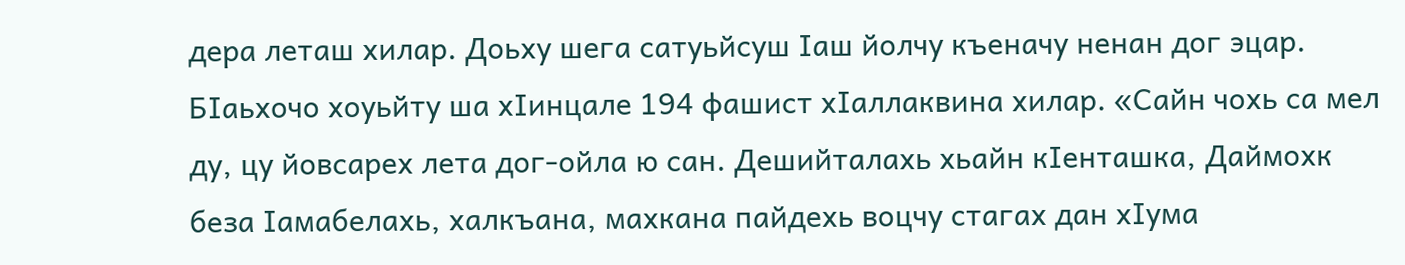дера леташ хилар. Доьху шега сатуьйсуш Iаш йолчу къеначу ненан дог эцар. БIаьхочо хоуьйту ша хIинцале 194 фашист хIаллаквина хилар. «Сайн чохь са мел ду, цу йовсарех лета дог-ойла ю сан. Дешийталахь хьайн кIенташка, Даймохк беза Iамабелахь, халкъана, махкана пайдехь воцчу стагах дан хIума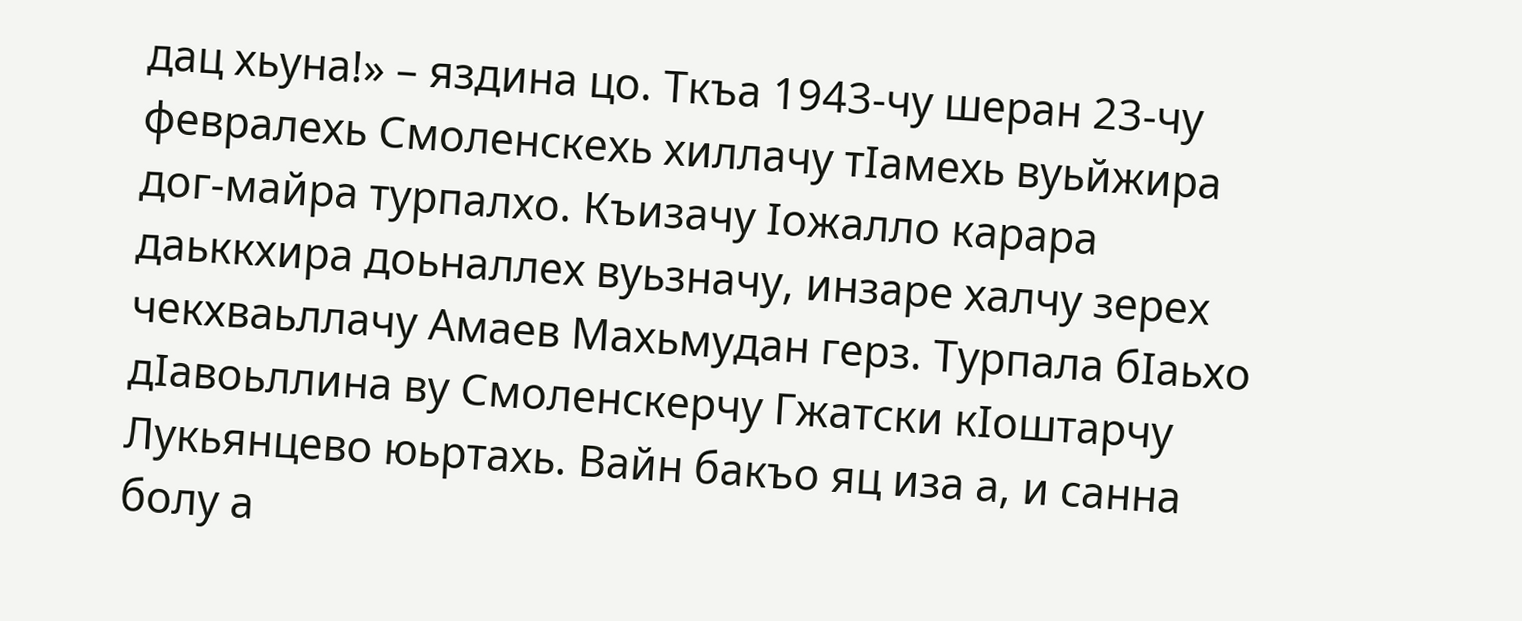дац хьуна!» – яздина цо. Ткъа 1943-чу шеран 23-чу февралехь Смоленскехь хиллачу тIамехь вуьйжира дог-майра турпалхо. Къизачу Iожалло карара даьккхира доьналлех вуьзначу, инзаре халчу зерех чекхваьллачу Амаев Махьмудан герз. Турпала бIаьхо дIавоьллина ву Смоленскерчу Гжатски кIоштарчу Лукьянцево юьртахь. Вайн бакъо яц иза а, и санна болу а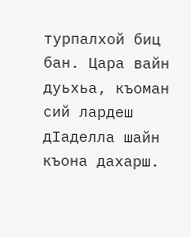турпалхой биц бан. Цара вайн дуьхьа, къоман сий лардеш дIаделла шайн къона дахарш.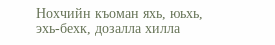Нохчийн къоман яхь, юьхь, эхь-бехк, дозалла хилла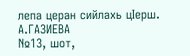лепа церан сийлахь цIерш.
А.ГАЗИЕВА
№13, шот,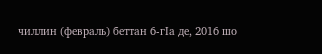чиллин (февраль) беттан 6-гIа де, 2016 шо